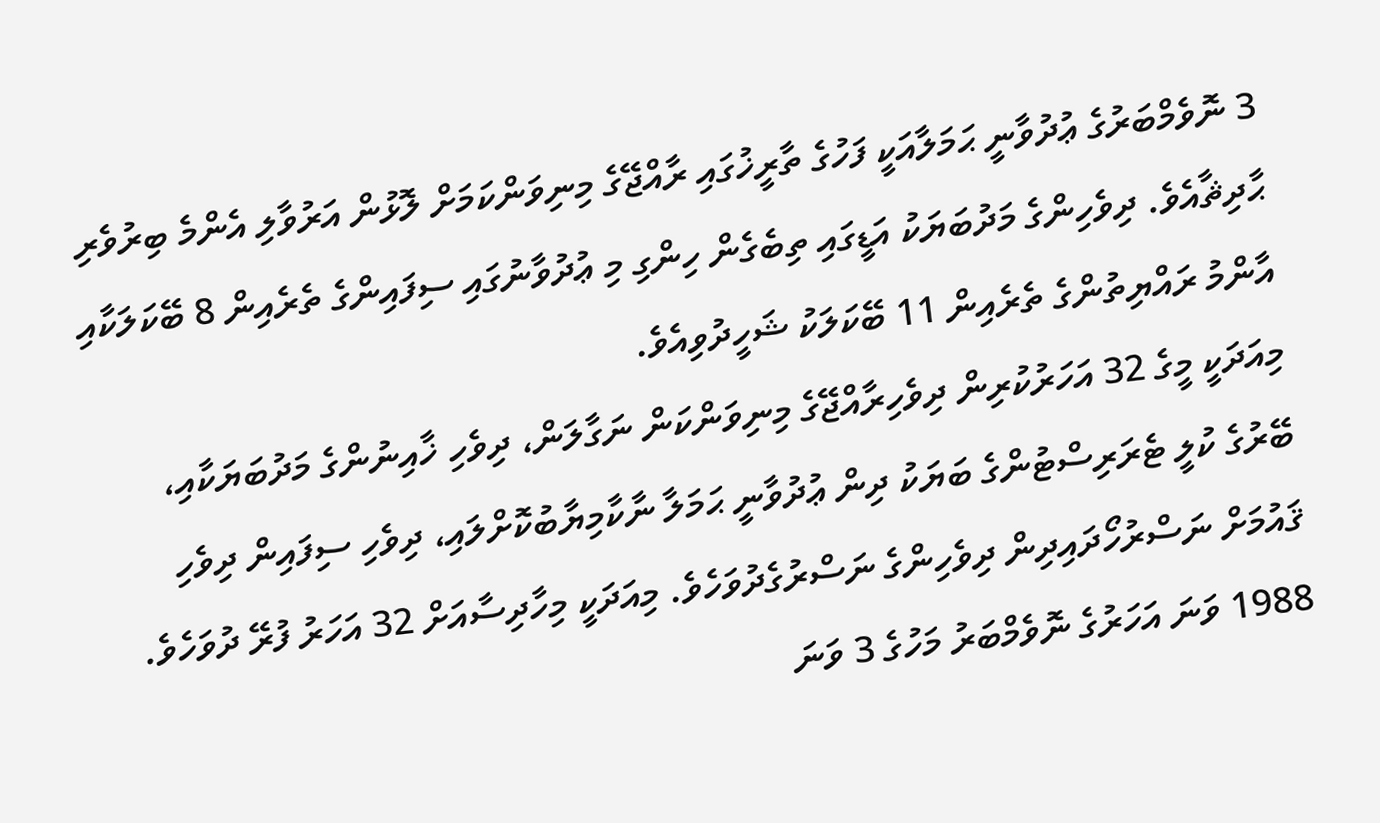3 ނޮވެމްބަރުގެ ޢުދުވާނީ ޙަމަލާއަކީ ފަހުގެ ތާރީޚުގައި ރާއްޖޭގެ މިނިވަންކަމަށް ލޮޅުން އަރުވާލި އެންމެ ބިރުވެރި ޙާދިޘާއެވެ. ދިވެހިންގެ މަދުބަޔަކު އަޑީގައި ތިބެގެން ހިންގި މި ޢުދުވާނުގައި ސިފައިންގެ ތެރެއިން 8 ބޭކަލަކާއި އާންމު ރައްޔިތުންގެ ތެރެއިން 11 ބޭކަލަކު ޝަހީދުވިއެވެ.
މިއަދަކީ މީގެ 32 އަހަރުކުރިން ދިވެހިރާއްޖޭގެ މިނިވަންކަން ނަގާލަން، ދިވެހި ޚާއިނުންގެ މަދުބަޔަކާއި، ބޭރުގެ ކުލީ ޓެރަރިސްޓުންގެ ބަޔަކު ދިން ޢުދުވާނީ ޙަމަލާ ނާކާމިޔާބުކޮށްލައި، ދިވެހި ސިފައިން ދިވެހި ޤައުމަށް ނަސްރުހޯދައިދިން ދިވެހިންގެ ނަސްރުގެދުވަހެވެ. މިއަދަކީ މިހާދިސާއަށް 32 އަހަރު ފުރޭ ދުވަހެވެ.
1988 ވަނަ އަހަރުގެ ނޮވެމްބަރު މަހުގެ 3 ވަނަ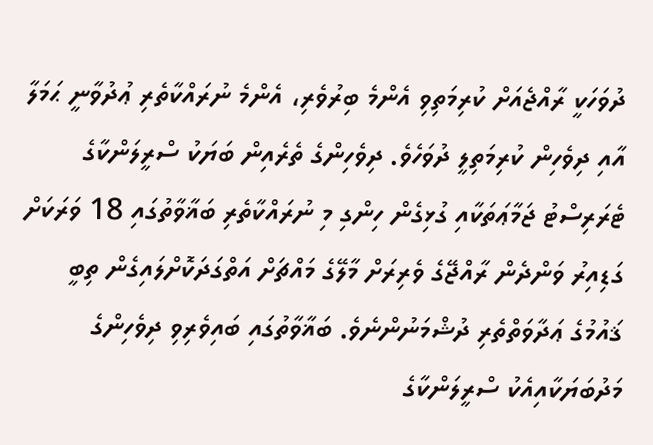ދުވަހަކީ ރާއްޖެއަށް ކުރިމަތިވި އެންމެ ބިރުވެރި، އެންމެ ނުރައްކާތެރި ޢުދުވާނީ ޙަމަލާ އާއި ދިވެހިން ކުރިމަތިލީ ދުވަހެވެ. ދިވެހިންގެ ތެރެއިން ބަޔަކު ސްރީލަންކާގެ ޓެރަރިސްޓު ޖަމާޢަތަކާއި ގުޅިގެން ހިންގި މި ނުރައްކާތެރި ބަޣާވާތުގައި 18 ވަރަކަށް ގަޑިއިރު ވަންދެން ރާއްޖޭގެ ވެރިރަށް މާލޭގެ މައްޗަށް އަތްގަދަކޮށްލައިގެން ތިބީ ޤައުމުގެ ޢަދާވަތްތެރި ދުޝްމަނުންނެވެ. ބަޣާވާތުގައި ބައިވެރިވި ދިވެހިންގެ މަދުބަޔަކާއިއެކު ސްރީލަންކާގެ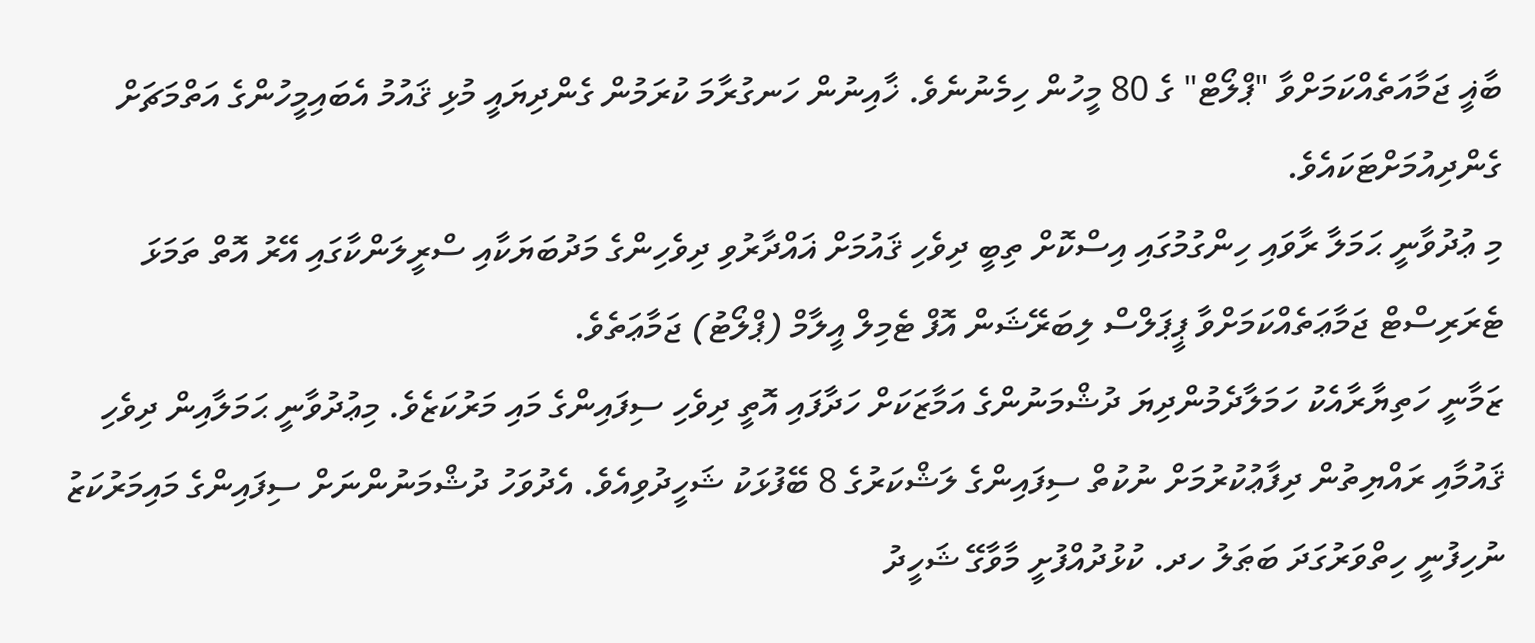ބާޣީ ޖަމާއަތެއްކަމަށްވާ "ޕްލޯޓް" ގެ 80 މީހުން ހިމެނުނެވެ. ޚާއިނުން ހަނގުރާމަ ކުރަމުން ގެންދިޔައީ މުޅި ޤައުމު އެބައިމީހުންގެ އަތްމަޗަށް ގެންދިއުމަށްޓަކައެވެ.
މި ޢުދުވާނީ ޙަމަލާ ރާވައި ހިންގުމުގައި އިސްކޮށް ތިބީ ދިވެހި ޤައުމަށް ޣައްދާރުވި ދިވެހިންގެ މަދުބަޔަކާއި ސްރީލަންކާގައި އޭރު އޮތް ތަމަޅަ ޓެރަރިސްޓް ޖަމާޢަތެއްކަމަށްވާ ޕީޕަލްސް ލިބަރޭޝަން އޮފް ޓެމިލް އީލާމް (ޕްލޯޓު) ޖަމާޢަތެވެ.
ޒަމާނީ ހަތިޔާރާއެކު ހަމަލާދެމުންދިޔަ ދުޝްމަނުންގެ އަމާޒަކަށް ހަދާފައި އޮތީ ދިވެހި ސިފައިންގެ މައި މަރުކަޒެވެ. މިޢުދުވާނީ ޙަމަލާއިން ދިވެހި ޤައުމާއި ރައްޔިތުން ދިފާޢުކުރުމަށް ނުކުތް ސިފައިންގެ ލަޝްކަރުގެ 8 ބޭފުޅަކު ޝަހީދުވިއެވެ. އެދުވަހު ދުޝްމަނުންނަށް ސިފައިންގެ މައިމަރުކަޒު ނުހިފުނީ ހިތްވަރުގަދަ ބަޠަލު ހދ. ކުޅުދުއްފުށީ މާވާގޭ ޝަހީދު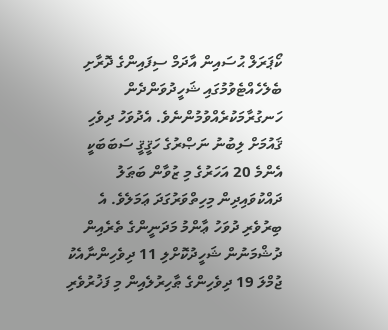ކޯޕަރަލް ޙުސައިން އާދަމް ސިފައިންގެ ދޮރާށި ބެލެހެއްޓެވުމުގައި ޝަހީދުވަންދެން ހަނގުރާމަކުރެއްވުމުންނެވެ. އެދުވަހު ދިވެހި ޤައުމަށް ލިބުނު ނަޞްރުގެ ހަޤީޤީ ސަބަބަކީ އެންމެ 20 އަހަރުގެ މި ޒުވާން ބަޠަލު ދައްކުވައިދިން މިހިތްވަރުގަދަ ޢަމަލެވެ. އެ ބިރުވެރި ދުވަހު ޢާންމު މަދަނީންގެ ތެރެއިން ދުޝްމަނުން ޝަހީދުކޮށްލި 11 ދިވެހިންނާއެކު ޖުމްލަ 19 ދިވެހިންގެ ޠާހިރުލެއިން މި ފަޚުރުވެރި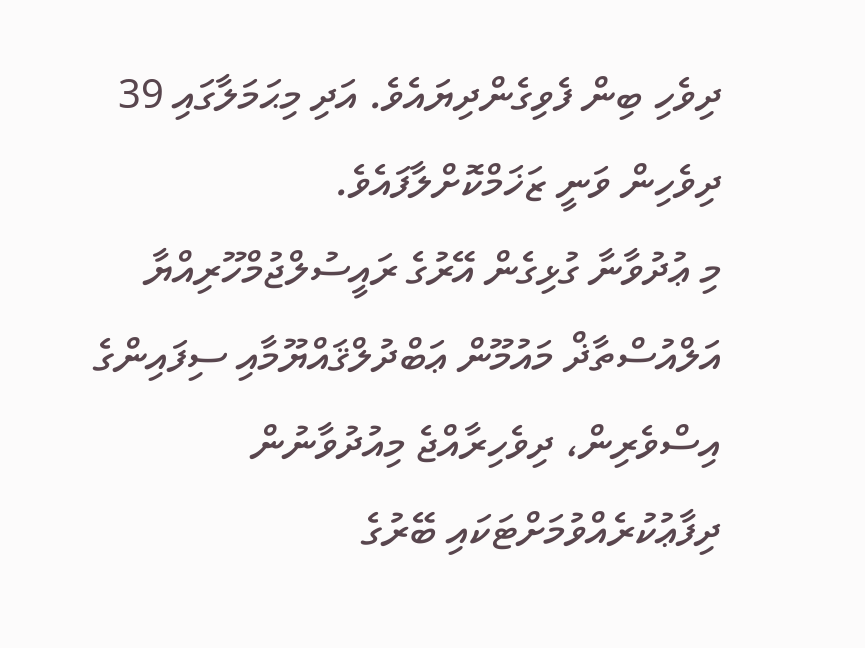ދިވެހި ބިން ފެވިގެންދިޔައެވެ. އަދި މިޙަމަލާގައި 39 ދިވެހިން ވަނީ ޒަޚަމްކޮށްލާފައެވެ.
މި ޢުދުވާނާ ގުޅިގެން އޭރުގެ ރައީސުލްޖުމްހޫރިއްޔާ އަލްއުސްތާޛް މައުމޫން ޢަބްދުލްޤައްޔޫމާއި ސިފައިންގެ އިސްވެރިން، ދިވެހިރާއްޖެ މިއުދުވާނުން ދިފާޢުކުރެއްވުމަށްޓަކައި ބޭރުގެ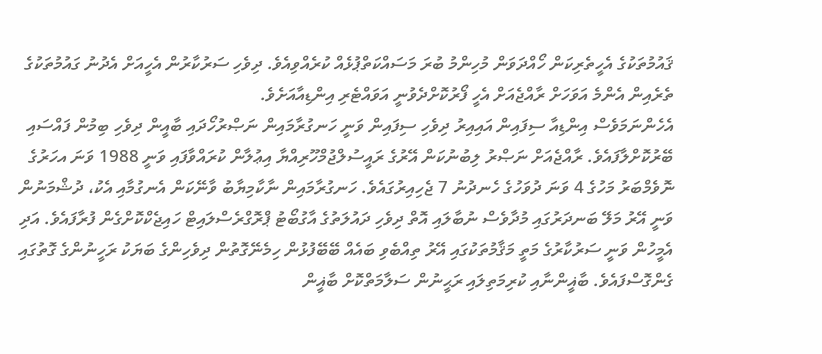ޤައުމުތަކުގެ އެހީތެރިކަން ހޯއްދަވަން މުހިންމު ބުރަ މަސައްކަތްޕުޅެއް ކުރެއްވިއެވެ. ދިވެހި ސަރުކާރުން އެހީއަށް އެދުނު ގައުމުތަކުގެ ތެރެއިން އެންމެ އަވަހަށް ރާއްޖެއަށް އެހީ ފޯރުކޮށްދެވުނީ އަވައްޓެރި އިންޑިއާއަށެވެ.
އެހެންނަމަވެސް އިންޑިއާ ސިފައިން އައިއިރު ދިވެހި ސިފައިން ވަނީ ހަނގުރާމައިން ނަޞްރުހޯދައި ބާއީން ދިވެހި ބިމުން ފައްސައި ބޭރުކޮށްލާފައެވެ. ރާއްޖެއަށް ނަޞްރު ލިބުނުކަން އޭރުގެ ރައީސުލްޖުމްހޫރިއްޔާ އިޢުލާން ކުރައްވާފައި ވަނީ 1988 ވަނަ އހަރުގެ ނޮވެމްބަރު މަހުގެ 4 ވަނަ ދުވަހުގެ ހެނދުނު 7 ޖެހިއިރުގައެވެ. ހަނގުރާމައިން ނާކާމިޔާބު ވާނޭކަން އެނގުމާއި އެކު، ދުޝްމަނުން ވަނީ އޭރު މަލޭ ބަނދަރުގައި މުދާވެސް ނުބާލައި އޮތް ދިވެހި ދައުލަތުގެ އާގުބޯޓު ޕްރޮގްރެސްލައިޓް ހައިޖެކްކޮށްގެން ފުރާފައެވެ. އަދި އެމީހުން ވަނީ ސަރުކާރުގެ މަތީ މަޤާމުތަކުގައި އޭރު ތިއްބެވި ބައެއް ބޭބޭފުޅުން ހިމެނޭގޮތުން ދިވެހިންގެ ބަޔަކު ރަހީނުންގެ ގޮތުގައި ގެންގޮސްފައެވެ. ބާޣީންނާއި ކުރިމަތިލައި ރަޙީނުން ސަލާމަތްކޮށް ބާޣީން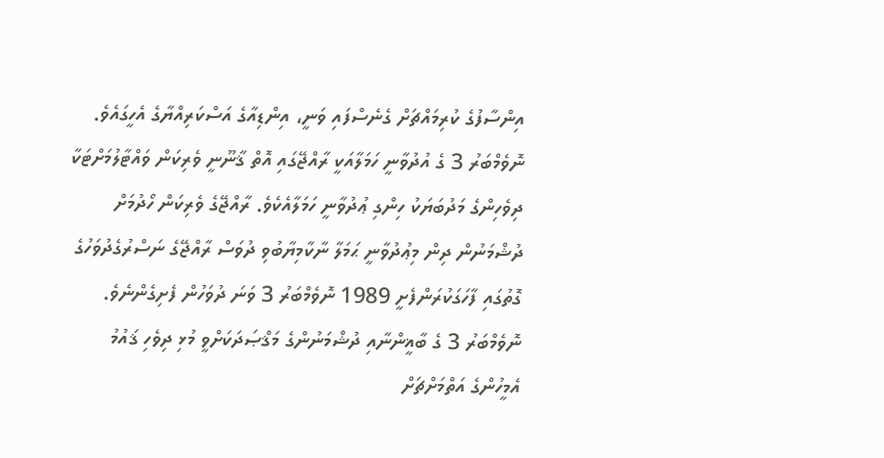އިންސާފުގެ ކުރިމައްޗަށް ގެނެސްފައި ވަނީ، އިންޑިއާގެ އަސްކަރިއްޔާގެ އެހީގައެވެ.
ނޮވެމްބަރު 3 ގެ އުދުވާނީ ހަމަލާއަކީ ރާއްޖޭގައި އޮތް ޤާނޫނީ ވެރިކަން ވައްޓާލުމަށްޓަކާ ދިވެހިންގެ މަދުބަޔަކު ހިންގި ޢުދުވާނީ ހަމަލާއެކެވެ. ރާއްޖޭގެ ވެރިކަން ހޯދުމަށް ދުޝްމަނުން ދިން މިޢުދުވާނީ ޙަމަލާ ނާކާމިޔާބުވި ދުވަސް ރާއްޖޭގެ ނަސްރުގެދުވަހުގެ ގޮތުގައި ފާހަގަކުރަންފެށީ 1989 ނޮވެމްބަރު 3 ވަނަ ދުވަހުން ފެށިގެންނެވެ.
ނޮވެމްބަރު 3 ގެ ބާޣީންނާއި ދުޝްމަނުންގެ މަޤްޞަދަކަށްވީ މުޅި ދިވެހި ޤައުމު އެމީހުންގެ އަތްމަށްޗަށް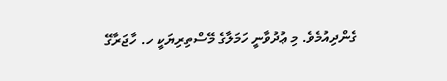ގެންދިއުމެވެ. މި ޢުދުވާނީ ހަމަލާގެ މޭސްތިރިޔަކީ ހ. ހާޖަރާގޭ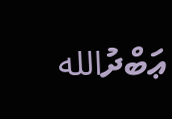ޢަބްދުالله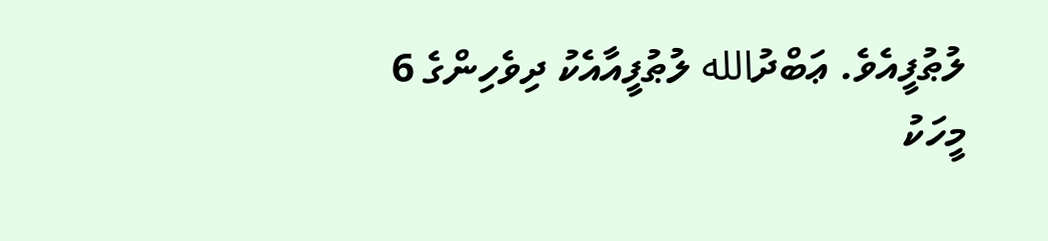ލުޠުފީއެވެ. ޢަބްދުالله ލުޠުފީއާއެކު ދިވެހިންގެ 6 މީހަކު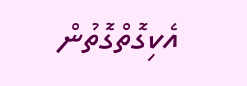އެކިގޮތްގޮތުން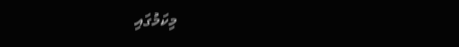މިކަމުގައި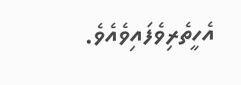އެހީތެރިވެފައިވެއެވެ.